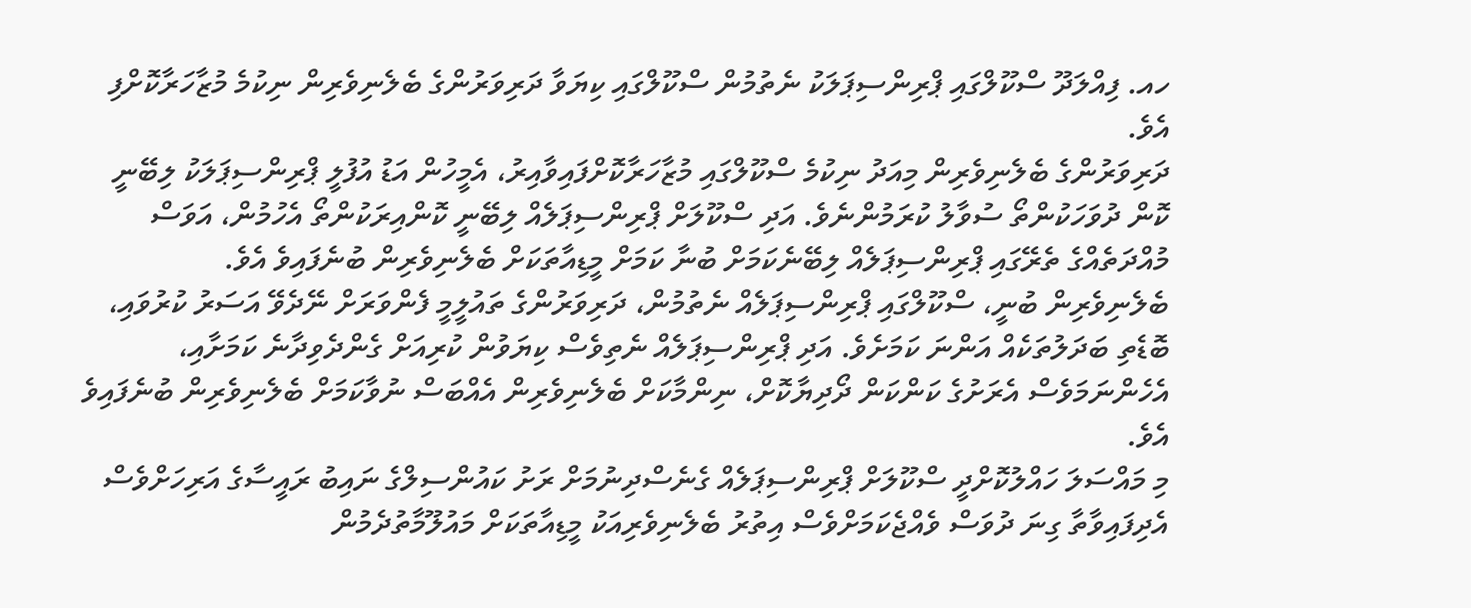ހއ. ފިއްލަދޫ ސްކޫލްގައި ޕްރިންސިޕަލަކު ނެތުމުން ސްކޫލްގައި ކިޔަވާ ދަރިވަރުންގެ ބެލެނިވެރިން ނިކުމެ މުޒާހަރާކޮށްފި އެވެ.
ދަރިވަރުންގެ ބެލެނިވެރިން މިއަދު ނިކުމެ ސްކޫލްގައި މުޒާހަރާކޮށްފައިވާއިރު، އެމީހުން އަޑު އުފުލީ ޕްރިންސިޕަލަކު ލިބޭނީ ކޮން ދުވަހަކުންތޯ ސުވާލު ކުރަމުންނެވެ. އަދި ސްކޫލަށް ޕްރިންސިޕަލެއް ލިބޭނީ ކޮންއިރަކުންތޯ އެހުމުން، އަވަސް މުއްދަތެއްގެ ތެރޭގައި ޕްރިންސިޕަލެއް ލިބޭނެކަމަށް ބުނާ ކަމަށް މީޑިއާތަކަށް ބެލެނިވެރިން ބުނެފައިވެ އެވެ.
ބެލެނިވެރިން ބުނީ، ސްކޫލްގައި ޕްރިންސިޕަލެއް ނެތުމުން، ދަރިވަރުންގެ ތައުލީމީ ފެންވަރަށް ނޭދެވޭ އަސަރު ކުރުވައި، ބޮޑެތި ބަދަލުތަކެއް އަންނަ ކަމަށެވެ. އަދި ޕްރިންސިޕަލެއް ނެތިވެސް ކިޔަވުން ކުރިއަށް ގެންދެވިދާނެ ކަމަށާއި، އެހެންނަމަވެސް އެރަށުގެ ކަންކަން ދޯދިޔާކޮށް، ނިންމާކަށް ބެލެނިވެރިން އެއްބަސް ނުވާކަމަށް ބެލެނިވެރިން ބުނެފައިވެ އެވެ.
މި މައްސަލަ ހައްލުކޮށްދީ ސްކޫލަށް ޕްރިންސިޕަލެއް ގެނެސްދިނުމަށް ރަށު ކައުންސިލްގެ ނައިބު ރައީސާގެ އަރިހަށްވެސް އެދިފައިވާތާ ގިނަ ދުވަސް ވެއްޖެކަމަށްވެސް އިތުރު ބެލެނިވެރިއަކު މީޑިއާތަކަށް މައުލޫމާތުދެމުން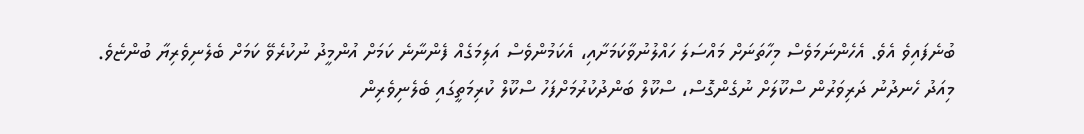ބުނެފައިވެ އެވެ. އެހެންނަމަވެސް މިހާތަނަށް މައްސަލަ ހައްލުނުވާކަމަށާއި، އެކަމުންވެސް އަލިމަގެއް ފެންނާނެ ކަމަށް އުންމީދު ނުކުރެވޭ ކަމަށް ބެލެނިވެރިޔާ ބުންޏެވެ.
މިއަދު ހެނދުނު ދަރިވަރުން ސްކޫލަށް ނުގެންގޮސް، ސްކޫލް ބަންދުކުރުމަށްފަހު ސްކޫލް ކުރިމަތީގައި ބެލެނިވެރިން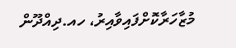މުޒާހަރާކޮށްފައިވާއިރު، ހއ.ދިއްދޫން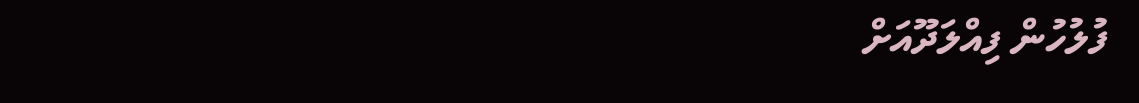ފުލުހުން ފިއްލަދޫއަށް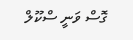ގޮސް ވަނީ ސްކޫލް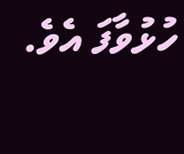ހުޅުވާފަ އެވެ.